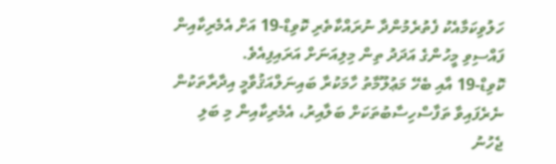ހަލުވިކަމާއެކު ފެތުރެމުންދާ ނުރައްކާތެރި ކޮވިޑް-19 އަށް އެމެރިކާއިން ފައްސިވި މީހުންގެ އަދަދު ތިން މިލިއަނަށް އަރައިފިއެވެ.
ކޮވިޑް-19 އާއި ބެހޭ މަޢުލޫމާތު ހާމަކުރާ ބައިނަލްއަޤުވާމީ އިދާރާތަކުން ނެރެފައިވާ ތަފާސްހިސާބުތަކަށް ބަލާއިރު، އެމެރިކާއިން މި ބަލި ޖެހުނު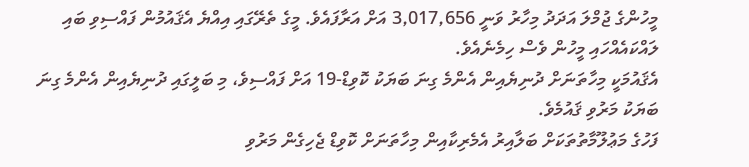މީހުންގެ ޖުމްލަ އަދަދު މިހާރު ވަނީ 3,017,656 އަށް އަރާފައެވެ. މީގެ ތެރޭގައި އިއްޔެ އެޤައުމުން ފައްސިވި ބައި ލައްކައެއްހައި މީހުން ވެސް ހިމެނެއެވެ.
އެޤައުމަކީ މިހާތަނަށް ދުނިޔެއިން އެންމެ ގިނަ ބަޔަކު ކޮވިޑް-19 އަށް ފައްސިވެ، މި ބަލީގައި ދުނިޔެއިން އެންމެ ގިނަ ބަޔަކު މަރުވި ޤައުމެވެ.
ފަހުގެ މަޢުލޫމާތުތަކަށް ބަލާއިރު އެމެރިކާއިން މިހާތަނަށް ކޮވިޑް ޖެހިގެން މަރުވި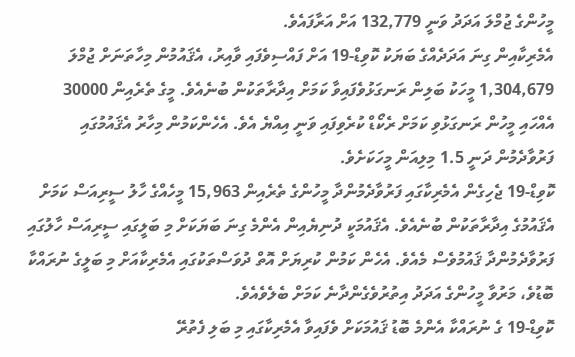މީހުންގެ ޖުމްލަ އަދަދު ވަނީ 132,779 އަށް އަރާފައެވެ.
އެމެރިކާއިން ގިނަ އަދަދެއްގެ ބަޔަކު ކޮވިޑް-19 އަށް ފައްސިވެފައި ވާއިރު، އެޤައުމުން މިހާތަނަށް ޖުމްލަ 1,304,679 މީހަކު ބަލިން ރަނގަޅުވެފައިވާ ކަމަށް އިދާރާތަކުން ބުނެއެވެ. މީގެ ތެރެއިން 30000 އެއްހައި މީހުން ރަނގަޅުވި ކަމަށް ރެކޯޑް ކުރެވިފައި ވަނީ އިއްޔެ އެވެ. އެހެންކަމުން މިހާރު އެޤައުމުގައި ފަރުވާދެމުން ދަނީ 1.5 މިލިއަން މީހަކަށެވެ.
ކޮވިޑް-19 ޖެހިގެން އެމެރިކާގައި ފަރުވާދެމުންދާ މީހުންގެ ތެރެއިން 15,963 މީހެއްގެ ހާލު ސީރިއަސް ކަމަށް އެޤައުމުގެ އިދާރާތަކުން ބުނެއެވެ. އެޤައުމަކީ ދުނިޔެއިން އެންމެ ގިނަ ބަޔަކަށް މި ބަލީގައި ސީރިއަސް ހާލުގައި ފަރުވާދެމުންދާ ޤައުމުވެސް މެއެވެ. އެހެން ކަމުން ކުރިޔަށް އޮތް ދުވަސްތަކުގައި އެމެރިކާއަށް މި ބަލީގެ ނުރައްކާ ބޮޑުވެ، މަރުވާ މީހުންގެ އަދަދު އިތުރުވެގެންދާނެ ކަމަށް ބެލެވެއެވެ.
ކޮވިޑް-19 ގެ ނުރައްކާ އެންމެ ބޮޑު ޤައުމަކަށް ވެފައިވާ އެމެރިކާގައި މި ބަލި ފެތުރޭ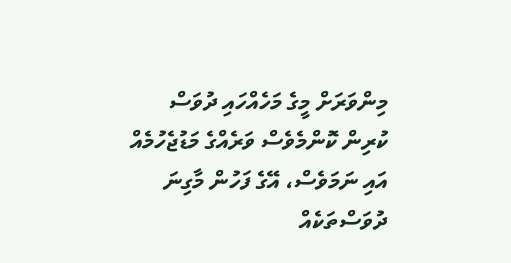މިންވަރަށް މީގެ މަހެއްހައި ދުވަސް ކުރިން ކޮންމެވެސް ވަރެއްގެ މަޑުޖެހުމެއް އައި ނަމަވެސް، އޭގެ ފަހުން މާގިނަ ދުވަސްތަކެއް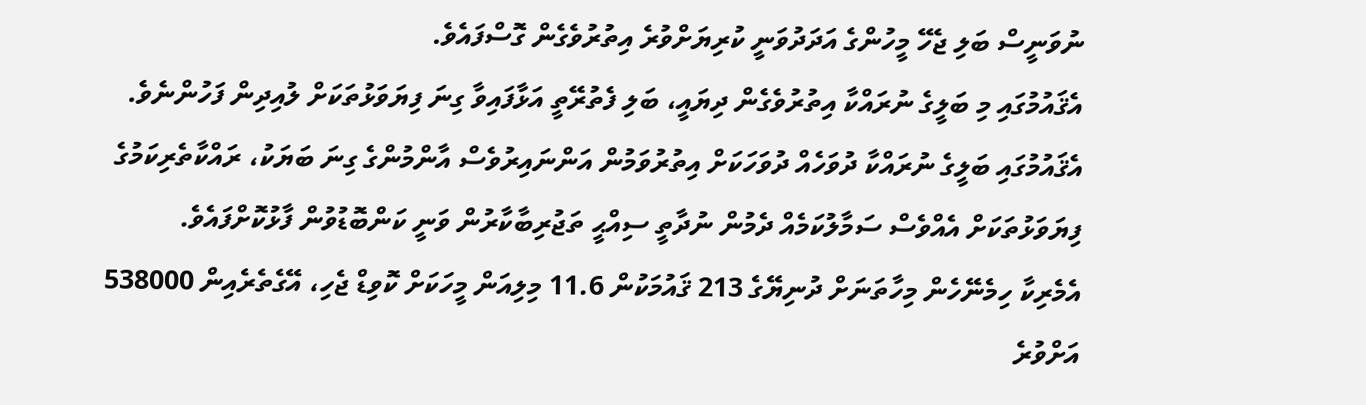ނުވަނީސް ބަލި ޖެހޭ މީހުންގެ އަދަދުވަނީ ކުރިޔަށްވުރެ އިތުރުވެގެން ގޮސްފައެވެ.
އެޤައުމުގައި މި ބަލީގެ ނުރައްކާ އިތުރުވެގެން ދިޔައީ، ބަލި ފެތުރޭތީ އަޅާފައިވާ ގިނަ ފިޔަވަޅުތަކަށް ލުއިދިން ފަހުންނެވެ. އެޤައުމުގައި ބަލީގެ ނުރައްކާ ދުވަހެއް ދުވަހަކަށް އިތުރުވަމުން އަންނައިރުވެސް އާންމުންގެ ގިނަ ބަޔަކު، ރައްކާތެރިކަމުގެ ފިޔަވަޅުތަކަށް އެއްވެސް ސަމާލުކަމެއް ދެމުން ނުދާތީ ސިއްޙީ ތަޖުރިބާކާރުން ވަނީ ކަންބޮޑުވުން ފާޅުކޮށްފައެވެ.
އެމެރިކާ ހިމެނޭހެން މިހާތަނަށް ދުނިޔޭގެ 213 ޤައުމަކުން 11.6 މިލިއަން މީހަކަށް ކޮވިޑް ޖެހި، އޭގެތެރެއިން 538000 އަށްވުރެ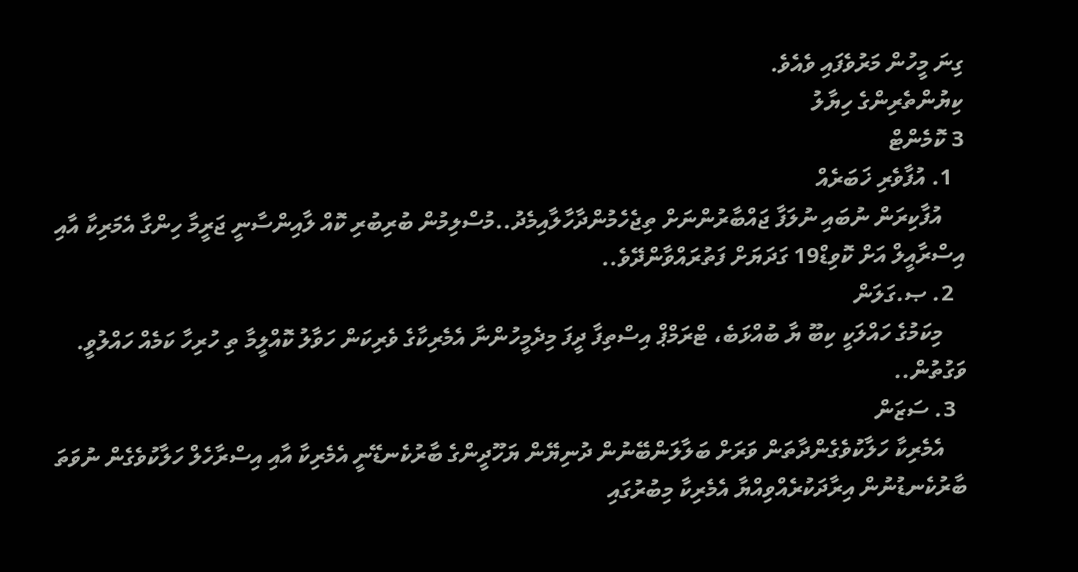ގިނަ މީހުން މަރުވެފައި ވެއެވެ.
ކިޔުންތެރިންގެ ހިޔާލު
3 ކޮމެންޓް
  1. އުފާވެރި ޚަބަރެއް
    އުފާކިރަން ނުބައި ނުލަފާ ޖައްބާރުންނަށް ތިޖެހެމުންދާހާލާއިމެދު..މުސްލިމުން ބުރިބުރި ކޮއް ލާއިންސާނީ ޖަރީމާ ހިންގާ އެމަރިކާ އާއި އިސްރާއީލް އަށް ކޮވިޑް19 ގަދަޔަށް ފަތުރައްވާންދޭވެ..
  2. ޞ.ގަލަން
    މިކަމުގެ ހައްލަކީ ކިބޫ ޔާ ބުއްޅަބެ، ޓްރަމްޕް އިސްތިފާ ދީފަ މިދެމީހުންނާ އެމެރިކާގެ ވެރިކަން ހަވާލު ކޮއްލީމާ ތި ހުރިހާ ކަމެއް ހައްލުވީ. ވަގުތުން..
  3. ސަޒަން
    އެމެރިކާ ހަލާކުވެގެންދާތަން ވަރަށް ބަލާލަންބޭނުން ދުނިޔޭން ޔަހޫދީންގެ ބާރުކެނޑޭނީ އެމެރިކާ އާއި އިސްރާހެލް ހަލާކުވެގެން ނުވަތަ ބާރުކެނޑުނުން އިރާދަކުރެއްވިއްޔާ އެމެރިކާ މިބުރުގައި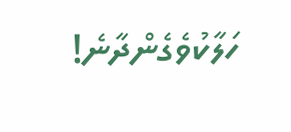ހަލާކުވެގެންދާނެ!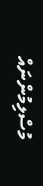މުސްލިމުންނައް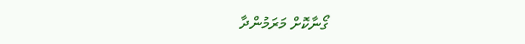ގޯނާކޮށް މަރަމުންދާ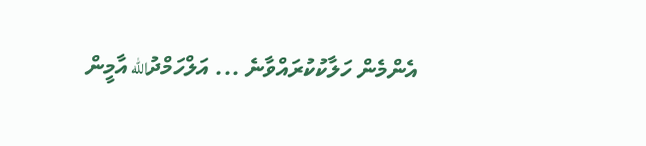އެންމެން ހަލާކުކުރައްވާނެ ... އަލްހަމްދުالله އާމީން